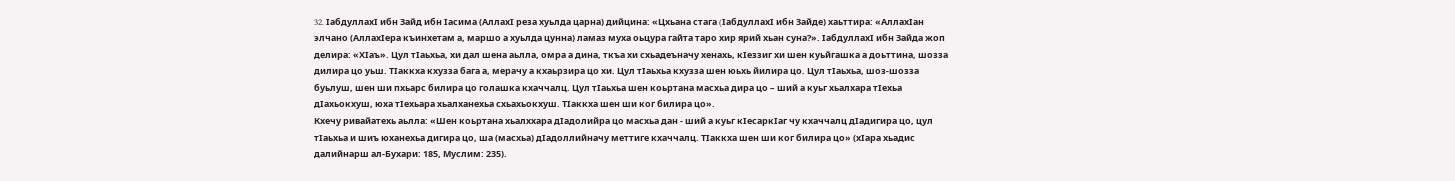32. IабдуллахI ибн Зайд ибн Iасима (АллахI реза хуьлда царна) дийцина: «Цхьана стага (IабдуллахI ибн Зайде) хаьттира: «АллахIан элчано (АллахIера къинхетам а, маршо а хуьлда цунна) ламаз муха оьцура гайта таро хир ярий хьан суна?». IабдуллахI ибн Зайда жоп делира: «ХIаъ». Цул тIаьхьа, хи дал шена аьлла, омра а дина, ткъа хи схьадеъначу хенахь, кIеззиг хи шен куьйгашка а доьттина, шозза дилира цо уьш. ТIаккха кхузза бага а, мерачу а кхаьрзира цо хи. Цул тIаьхьа кхузза шен юьхь йилира цо. Цул тIаьхьа, шоз-шозза буьлуш, шен ши пхьарс билира цо голашка кхаччалц. Цул тIаьхьа шен коьртана масхьа дира цо – ший а куьг хьалхара тIехьа дIахьокхуш, юха тIехьара хьалханехьа схьахьокхуш. ТIаккха шен ши ког билира цо».
Кхечу ривайатехь аьлла: «Шен коьртана хьалххара дIадолийра цо масхьа дан - ший а куьг кIесаркIаг чу кхаччалц дIадигира цо, цул тIаьхьа и шиъ юханехьа дигира цо, ша (масхьа) дIадоллийначу меттиге кхаччалц. ТIаккха шен ши ког билира цо» (хIара хьадис далийнарш ал-Бухари: 185, Муслим: 235).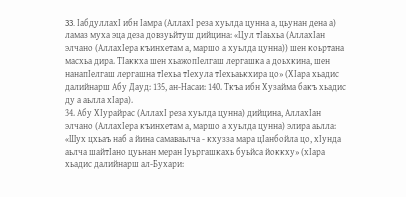33. IабдуллахI ибн Iамра (АллахI реза хуьлда цунна а, цьунан дена а) ламаз муха эца деза довзуьйтуш дийцина: «Цул тIаьхьа (АллахIан элчано (АллахIера къинхетам а, маршо а хуьлда цунна)) шен коьртана масхьа дира. ТIаккха шен хьажопIелгаш лергашка а доьхкина, шен нанапIелгаш лергашна тIехьа тIехула тIехьаькхира цо» (ХIара хьадис далийнарш Абу Дауд: 135, ан-Насаи: 140. Ткъа ибн Хузайма бакъ хьадис ду а аьлла хIара).
34. Абу ХIурайрас (АллахI реза хуьлда цунна) дийцина, АллахIан элчано (АллахIера къинхетам а, маршо а хуьлда цунна) элира аьлла: «Шух цхьаъ наб а йина самаваьлча - кхузза мара цIанбойла цо, хIунда аьлча шайтIано цуьнан меран Iуьргашкахь буьйса йоккху» (хIара хьадис далийнарш ал-Бухари: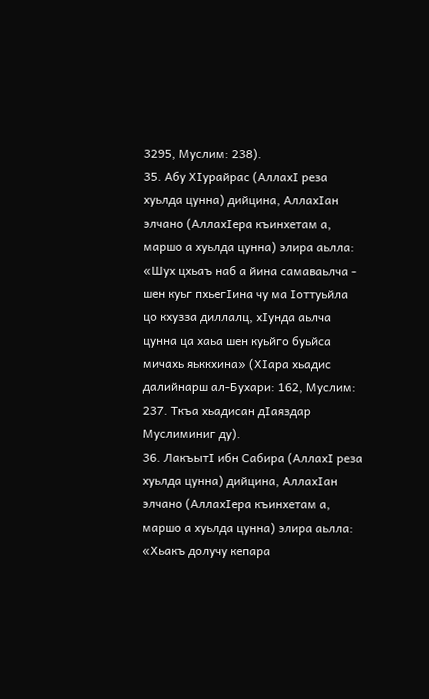3295, Муслим: 238).
35. Абу ХIурайрас (АллахI реза хуьлда цунна) дийцина, АллахIан элчано (АллахIера къинхетам а, маршо а хуьлда цунна) элира аьлла: «Шух цхьаъ наб а йина самаваьлча - шен куьг пхьегIина чу ма Iоттуьйла цо кхузза диллалц, хIунда аьлча цунна ца хаьа шен куьйго буьйса мичахь яьккхина» (ХIара хьадис далийнарш ал-Бухари: 162, Муслим: 237. Ткъа хьадисан дIаяздар Муслиминиг ду).
36. ЛакъытI ибн Сабира (АллахI реза хуьлда цунна) дийцина, АллахIан элчано (АллахIера къинхетам а, маршо а хуьлда цунна) элира аьлла: «Хьакъ долучу кепара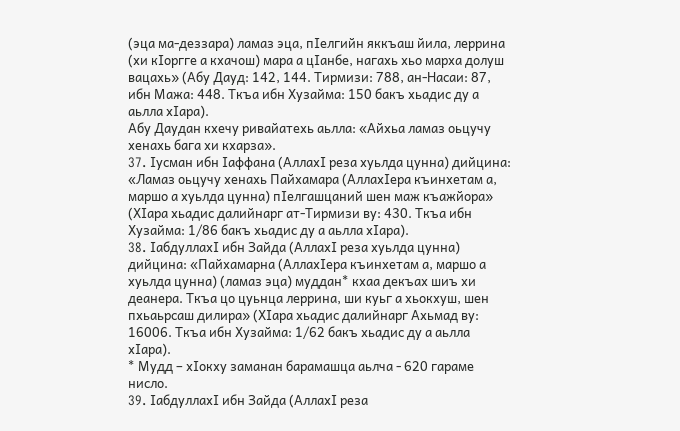(эца ма-деззара) ламаз эца, пIелгийн яккъаш йила, леррина (хи кIоргге а кхачош) мара а цIанбе, нагахь хьо марха долуш вацахь» (Абу Дауд: 142, 144. Тирмизи: 788, ан-Насаи: 87, ибн Мажа: 448. Ткъа ибн Хузайма: 150 бакъ хьадис ду а аьлла хIара).
Абу Даудан кхечу ривайатехь аьлла: «Айхьа ламаз оьцучу хенахь бага хи кхарза».
37. Iусман ибн Iаффана (АллахI реза хуьлда цунна) дийцина: «Ламаз оьцучу хенахь Пайхамара (АллахIера къинхетам а, маршо а хуьлда цунна) пIелгашцаний шен маж къажйора» (ХIара хьадис далийнарг ат-Тирмизи ву: 430. Ткъа ибн Хузайма: 1/86 бакъ хьадис ду а аьлла хIара).
38. IабдуллахI ибн Зайда (АллахI реза хуьлда цунна) дийцина: «Пайхамарна (АллахIера къинхетам а, маршо а хуьлда цунна) (ламаз эца) муддан* кхаа декъах шиъ хи деанера. Ткъа цо цуьнца леррина, ши куьг а хьокхуш, шен пхьаьрсаш дилира» (ХIара хьадис далийнарг Ахьмад ву: 16006. Ткъа ибн Хузайма: 1/62 бакъ хьадис ду а аьлла хIара).
* Мудд – хIокху заманан барамашца аьлча - 620 гараме нисло.
39. IабдуллахI ибн Зайда (АллахI реза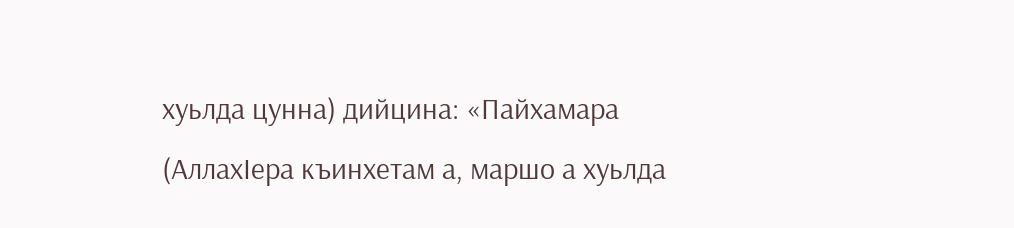хуьлда цунна) дийцина: «Пайхамара (АллахIера къинхетам а, маршо а хуьлда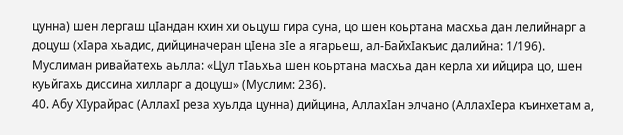цунна) шен лергаш цIандан кхин хи оьцуш гира суна, цо шен коьртана масхьа дан лелийнарг а доцуш (хIара хьадис, дийциначеран цIена зIе а ягарьеш, ал-БайхIакъис далийна: 1/196).
Муслиман ривайатехь аьлла: «Цул тIаьхьа шен коьртана масхьа дан керла хи ийцира цо, шен куьйгахь диссина хилларг а доцуш» (Муслим: 236).
40. Абу ХIурайрас (АллахI реза хуьлда цунна) дийцина, АллахIан элчано (АллахIера къинхетам а,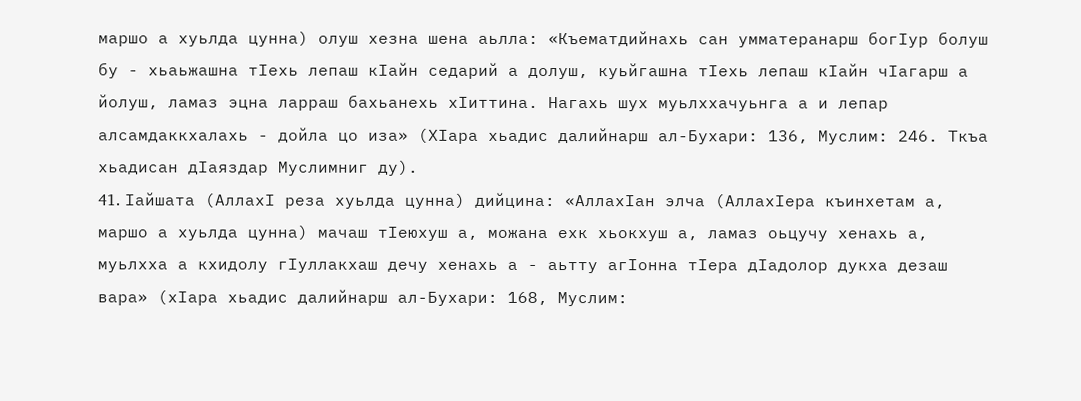маршо а хуьлда цунна) олуш хезна шена аьлла: «Къематдийнахь сан умматеранарш богIур болуш бу - хьаьжашна тIехь лепаш кIайн седарий а долуш, куьйгашна тIехь лепаш кIайн чIагарш а йолуш, ламаз эцна ларраш бахьанехь хIиттина. Нагахь шух муьлххачуьнга а и лепар алсамдаккхалахь - дойла цо иза» (ХIара хьадис далийнарш ал-Бухари: 136, Муслим: 246. Ткъа хьадисан дIаяздар Муслимниг ду).
41. Iайшата (АллахI реза хуьлда цунна) дийцина: «АллахIан элча (АллахIера къинхетам а, маршо а хуьлда цунна) мачаш тIеюхуш а, можана ехк хьокхуш а, ламаз оьцучу хенахь а, муьлхха а кхидолу гIуллакхаш дечу хенахь а - аьтту агIонна тIера дIадолор дукха дезаш вара» (хIара хьадис далийнарш ал-Бухари: 168, Муслим: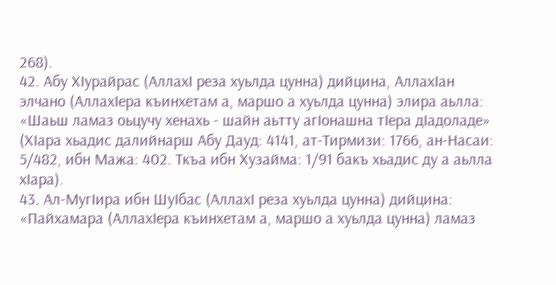268).
42. Абу ХIурайрас (АллахI реза хуьлда цунна) дийцина, АллахIан элчано (АллахIера къинхетам а, маршо а хуьлда цунна) элира аьлла: «Шаьш ламаз оьцучу хенахь - шайн аьтту агIонашна тIера дIадоладе» (ХIара хьадис далийнарш Абу Дауд: 4141, ат-Тирмизи: 1766, ан-Насаи: 5/482, ибн Мажа: 402. Ткъа ибн Хузайма: 1/91 бакъ хьадис ду а аьлла хIара).
43. Ал-МугIира ибн ШуIбас (АллахI реза хуьлда цунна) дийцина: «Пайхамара (АллахIера къинхетам а, маршо а хуьлда цунна) ламаз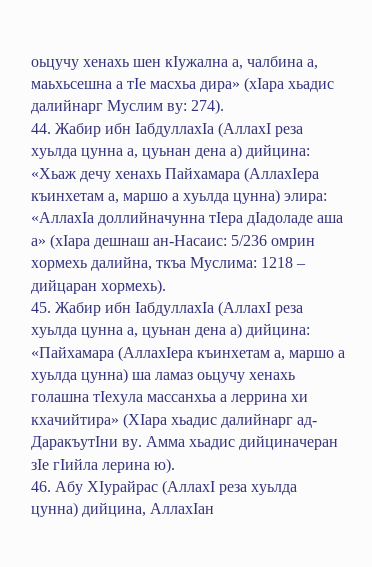оьцучу хенахь шен кIужална а, чалбина а, маьхьсешна а тIе масхьа дира» (хIара хьадис далийнарг Муслим ву: 274).
44. Жабир ибн IабдуллахIа (АллахI реза хуьлда цунна а, цуьнан дена а) дийцина: «Хьаж дечу хенахь Пайхамара (АллахIера къинхетам а, маршо а хуьлда цунна) элира: «АллахIа доллийначунна тIера дIадоладе аша а» (хIара дешнаш ан-Насаис: 5/236 омрин хормехь далийна, ткъа Муслима: 1218 – дийцаран хормехь).
45. Жабир ибн IабдуллахIа (АллахI реза хуьлда цунна а, цуьнан дена а) дийцина: «Пайхамара (АллахIера къинхетам а, маршо а хуьлда цунна) ша ламаз оьцучу хенахь голашна тIехула массанхьа а леррина хи кхачийтира» (ХIара хьадис далийнарг ад-ДаракъутIни ву. Амма хьадис дийциначеран зIе гIийла лерина ю).
46. Абу ХIурайрас (АллахI реза хуьлда цунна) дийцина, АллахIан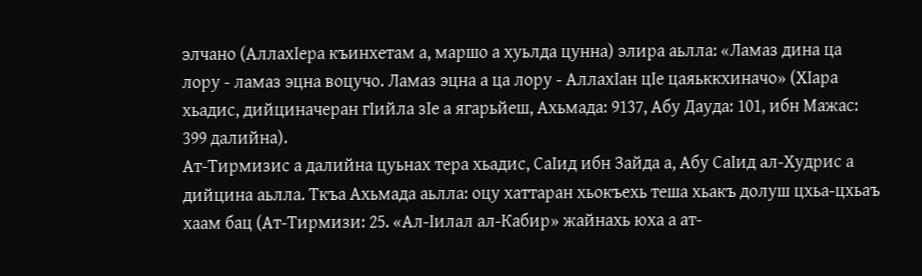элчано (АллахIера къинхетам а, маршо а хуьлда цунна) элира аьлла: «Ламаз дина ца лору - ламаз эцна воцучо. Ламаз эцна а ца лору - АллахIан цIе цаяьккхиначо» (ХIара хьадис, дийциначеран гIийла зIе а ягарьйеш, Ахьмада: 9137, Абу Дауда: 101, ибн Мажас: 399 далийна).
Ат-Тирмизис а далийна цуьнах тера хьадис, СаIид ибн Зайда а, Абу СаIид ал-Худрис а дийцина аьлла. Ткъа Ахьмада аьлла: оцу хаттаран хьокъехь теша хьакъ долуш цхьа-цхьаъ хаам бац (Ат-Тирмизи: 25. «Ал-Iилал ал-Кабир» жайнахь юха а ат-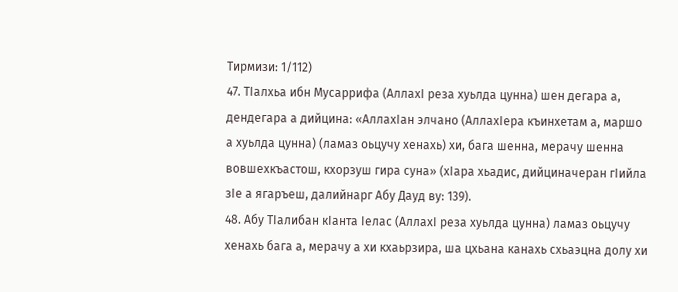Тирмизи: 1/112)
47. ТIалхьа ибн Мусаррифа (АллахI реза хуьлда цунна) шен дегара а, дендегара а дийцина: «АллахIан элчано (АллахIера къинхетам а, маршо а хуьлда цунна) (ламаз оьцучу хенахь) хи, бага шенна, мерачу шенна вовшехкъастош, кхорзуш гира суна» (хIара хьадис, дийциначеран гIийла зIе а ягаръеш, далийнарг Абу Дауд ву: 139).
48. Абу ТIалибан кIанта Iелас (АллахI реза хуьлда цунна) ламаз оьцучу хенахь бага а, мерачу а хи кхаьрзира, ша цхьана канахь схьаэцна долу хи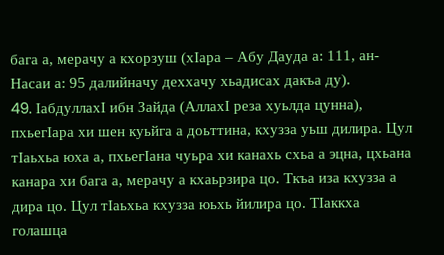бага а, мерачу а кхорзуш (хIара – Абу Дауда а: 111, ан-Насаи а: 95 далийначу деххачу хьадисах дакъа ду).
49. IабдуллахI ибн Зайда (АллахI реза хуьлда цунна), пхьегIара хи шен куьйга а доьттина, кхузза уьш дилира. Цул тIаьхьа юха а, пхьегIана чуьра хи канахь схьа а эцна, цхьана канара хи бага а, мерачу а кхаьрзира цо. Ткъа иза кхузза а дира цо. Цул тIаьхьа кхузза юьхь йилира цо. ТIаккха голашца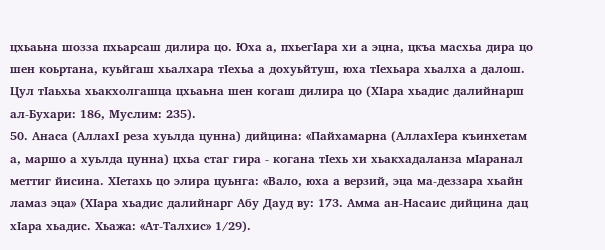цхьаьна шозза пхьарсаш дилира цо. Юха а, пхьегIара хи а эцна, цкъа масхьа дира цо шен коьртана, куьйгаш хьалхара тIехьа а дохуьйтуш, юха тIехьара хьалха а далош. Цул тIаьхьа хьакхолгашца цхьаьна шен когаш дилира цо (ХIара хьадис далийнарш ал-Бухари: 186, Муслим: 235).
50. Анаса (АллахI реза хуьлда цунна) дийцина: «Пайхамарна (АллахIера къинхетам а, маршо а хуьлда цунна) цхьа стаг гира - когана тIехь хи хьакхадаланза мIаранал меттиг йисина. ХIетахь цо элира цуьнга: «Вало, юха а верзий, эца ма-деззара хьайн ламаз эца» (ХIара хьадис далийнарг Абу Дауд ву: 173. Амма ан-Насаис дийцина дац хIара хьадис. Хьажа: «Ат-Талхис» 1/29).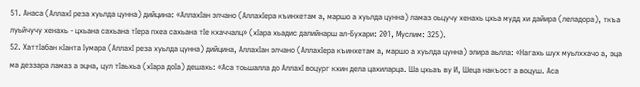51. Анаса (АллахI реза хуьлда цунна) дийцина: «АллахIан элчано (АллахIера къинхетам а, маршо а хуьлда цунна) ламаз оьцучу хенахь цхьа мудд хи дайира (леладора), ткъа луьйчучу хенахь - цхьана сахьана тIера пхеа сахьана тIе кхаччалц» (хIара хьадис далийнарш ал-Бухари: 201, Муслим: 325).
52. ХаттIабан кIанта Iумара (АллахI реза хуьлда цунна) дийцина, АллахIан элчано (АллахIера къинхетам а, маршо а хуьлда цунна) элира аьлла: «Нагахь шух муьлххачо а, эца ма деззара ламаз а эцна, цул тIаьхьа (хIара доIа) дешахь: «Аса тоьшалла до АллахI воцург кхин дела цахиларца. Ша цхьаъ ву И, Шеца накъост а воцуш. Аса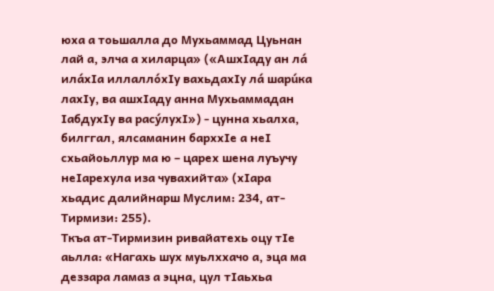юха а тоьшалла до Мухьаммад Цуьнан лай а, элча а хиларца» («АшхIаду ан лá илáхIа иллаллóхIу вахьдахIу лá шарúка лахIу, ва ашхIаду анна Мухьаммадан IабдухIу ва расýлухI») - цунна хьалха, билггал, ялсаманин барххIе а неI схьайоьллур ма ю – царех шена луъучу неIарехула иза чувахийта» (хIара хьадис далийнарш Муслим: 234, ат-Тирмизи: 255).
Ткъа ат-Тирмизин ривайатехь оцу тIе аьлла: «Нагахь шух муьлххачо а, эца ма деззара ламаз а эцна, цул тIаьхьа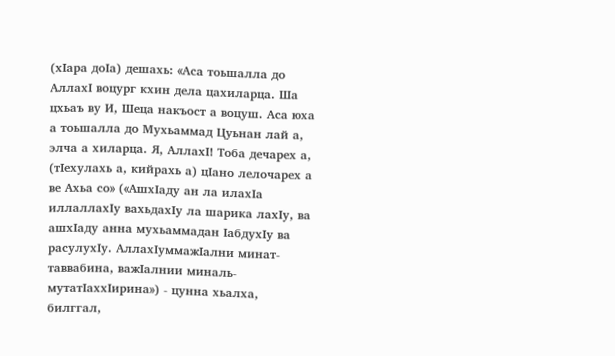(хIара доIа) дешахь: «Аса тоьшалла до АллахI воцург кхин дела цахиларца. Ша цхьаъ ву И, Шеца накъост а воцуш. Аса юха а тоьшалла до Мухьаммад Цуьнан лай а, элча а хиларца. Я, АллахI! Тоба дечарех а, (тIехулахь а, кийрахь а) цIано лелочарех а ве Ахьа со» («АшхIаду ан ла илахIа иллаллахIу вахьдахIу ла шарика лахIу, ва ашхIаду анна мухьаммадан IабдухIу ва расулухIу. АллахIуммажIални минат-таввабина, важIалнии миналь-мутатIаххIирина») - цунна хьалха, билггал,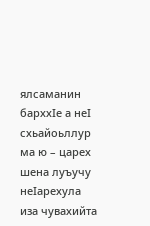ялсаманин барххIе а неI схьайоьллур ма ю – царех шена луъучу неIарехула иза чувахийта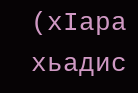(хIара хьадис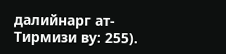далийнарг ат-Тирмизи ву: 255).